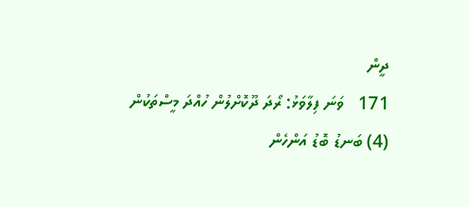ދީން
171   ވަނަ ފިލާވަޅު: ރޯދަ ދޫކޮށްލުން ހުއްދަ މީސްތަކުން
(4) ބަނޑު ބޮޑު އަންހެން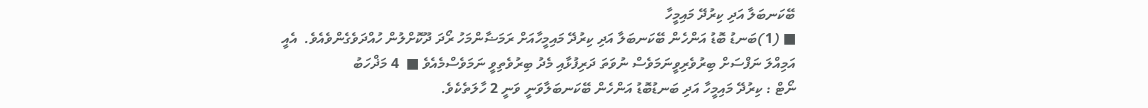ބޭކަނބަލާ އަދި ކިރުދޭ މައިމީހާ
■ (1)ބަނޑު ބޮޑު އަންހެން ބޭކަނބަލާ އަދި ކިރުދޭ މައިމީހާއަށް ރަމަޟާންމަހު ރޯދަ ދޫކޮށްލުން ހުއްދަވެގެންވެއެވެ.  އެއީ އަމިއްލަ ނަފްސަށް ބިރުވެރިވީނަމަވެސް ނުވަތަ ދަރިފުޅާއި މެދު ބިރުވެތިވީ ނަމަވެސްމެއެވެ ■  4 މަޛްހަބު
ނޯޓް : ކިރުދޭ މައިމީހާ އަދި ބަނޑުބޮޑު އަންހެން ބޭކަނބަލާވަނީ ވަނީ 2 ހާލަތެކެވެ.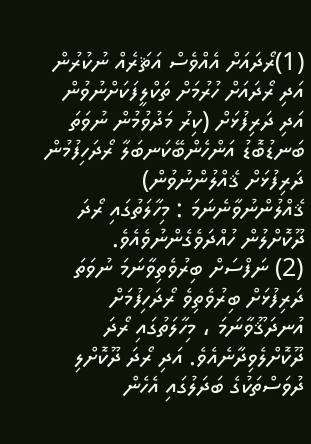(1)ރޯދައަށް އެއްވެސް އަޘަރެއް ނުކުރުން  އަދި ރޯދައަށް ހުރުމަށް ތަކްލީފަކަށްނުވުން  އަދި ދަރިފުޅަށް (ކިރު މަދުވުމުން ނުވަތަ ބަނޑުބޮޑު އަންހެންބޭކަނބަލާ ރޯދަހިފުމުން ދަރިފުޅަށް ޤެއްލުންނުވުން) ޤެއްލުންނުވާނެނަމަ : މިހާލަތުގައި ރޯދަ ދޫކޮށްލުން ހުއްދަވެގެންނުވެއެވެ.
(2) ނަފްސަށް ބިރުވެތިވާނަމަ ނުވަތަ ދަރިފުޅަށް ބިރުވެތިވެ ރޯދަހިފުމަށް އުނދަޤޫވާނަމަ ، މިހާލަތުގައި ރޯދަ ދޫކޮށްލެވިދާނެއެވެ. އަދި ރޯދަ ދޫކޮށްލި ދުވަސްތަކުގެ ބަދަލުގައި އެހެން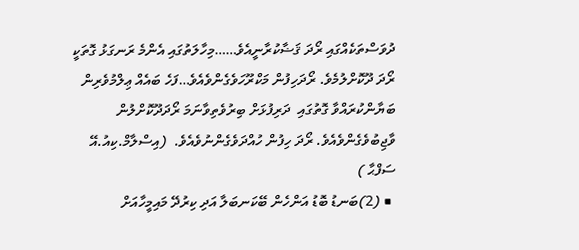ދުވަސްތަކެއްގައި ރޯދަ ޤަޟާކުރާނީއެވެ……މިހާލަތުގައި އެންމެ ރަނގަޅު ގޮތަކީ ރޯދަ ދޫކޮށްލުމެވެ. ރޯދަހިފުން މަކްރޫހަވެގެންވެއެވެ…ފަހެ ބައެއް ޢިލްމުވެރިން ބަޔާންކުރައްވާ ގޮތުގައި  ދަރިފުޅަށް ބިރުވެތިވާނަމަ ރޯދަދޫކޮށްލުން ވާޖިބުވެގެންވެއެވެ. ރޯދަ ހިފުން ހުއްދަވެގެންނުވެއެވެ.  (އިސްލާމް.ކިއު.އޭ ސަފްޙާ )
 ■ (2)ބަނޑު ބޮޑު އަންހެން ބޭކަނބަލާ އަދި ކިރުދޭ މައިމީހާއަށް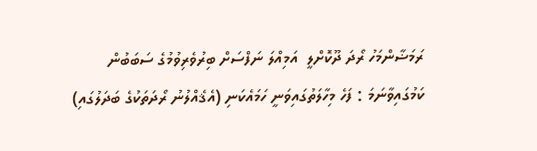ރަމަޟާންމަހު ރޯދަ ދޫކޮށްލީ  އަމިއްލަ ނަފްސަށް ބިރުވެރިވުމުގެ ސަބަބުން ކަމުގައިވާނަމަ : ފަހެ މިހާލަތުގައިވަނީ ހަމައެކަނި (އެޤެއްލުނު ރޯދަތަކުގެ ބަދަލުގައި)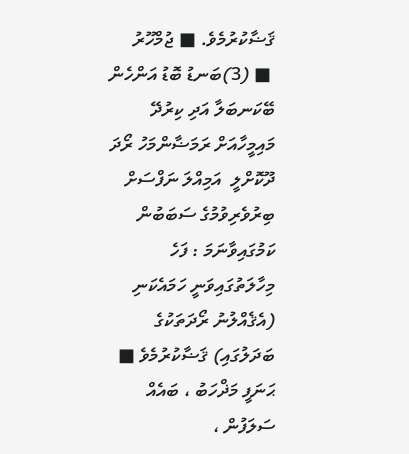ޤަޟާކުރުމެވެ. ■ ޖުމްހޫރު
 ■ (3)ބަނޑު ބޮޑު އަންހެން ބޭކަނބަލާ އަދި ކިރުދޭ މައިމީހާއަށް ރަމަޟާންމަހު ރޯދަ ދޫކޮށްލީ  އަމިއްލަ ނަފްސަށް ބިރުވެރިވުމުގެ ސަބަބުން ކަމުގައިވާނަމަ : ފަހެ މިހާލަތުގައިވަނީ ހަމައެކަނި (އެޤެއްލުނު ރޯދަތަކުގެ ބަދަލުގައި) ޤަޟާކުރުމެވެ ■ ޙަނަފީ މަޛްހަބު ، ބައެއް ސަލަފުން ،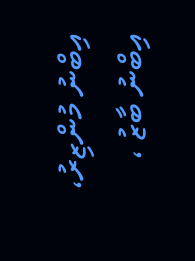އިބްނު މުންޒިރު، އިބްނު ބާޒު ،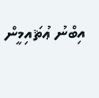އިބްނު ޢުޘައިމީން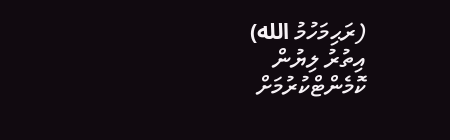(ރަޙިމަހުމު الله)
އިތުރު ލިޔުން
ކޮމެންޓްކުރުމަށް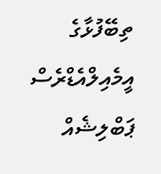ތިބޭފުޅާގެ އީމެއިލްއެޑްރެސް ޕަބްލިޝެއް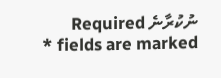ނުކުރާނެ Required fields are marked *